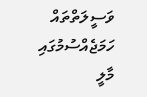ވަސީލަތްތައް ހަމަޖެއްސުމުގައި މާލީ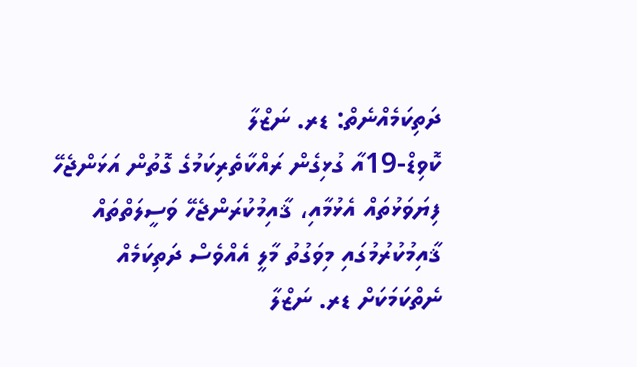ދަތިކަމެއްނެތް: ޑރ. ނަޒްލާ
ކޮވިޑް-19އާ ގުޅިގެން ރައްކާތެރިކަމުގެ ގޮތުން އަޅަންޖެހޭ ފިޔަވަޅުތައް އެޅުމާއި، ޤާއިމުކުރަންޖެހޭ ވަސީލަތްތައް ޤާއިމުކުރުމުގައި މިވަގުތު މާލީ އެއްވެސް ދަތިކަމެއް ނެތްކަމަކަށް ޑރ. ނަޒްލާ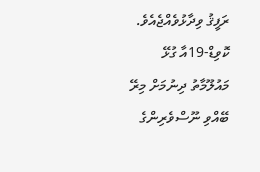ރަފީޤު ވިދާޅުވެއްޖެއެވެ.
ކޮވިޑް-19އާ ގުޅޭ މައުލޫމާތު ދިނުމަށް މިރޭ ބޭއްވި ނޫސްވެރިންގެ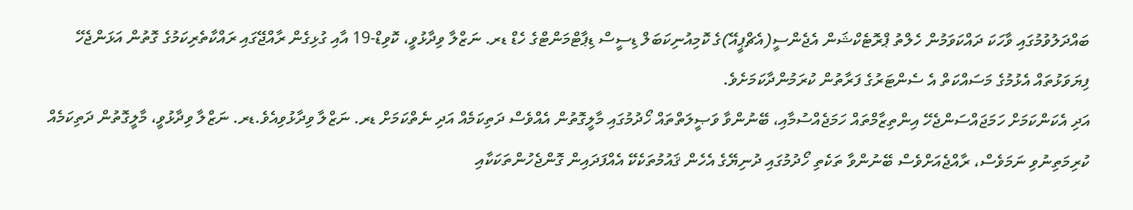ބައްދަލުވުމުގައި ވާހަކަ ދައްކަވަމުން ހެލްތު ޕްރޮޓެކްޝަން އެޖެންސީ(އެޗްޕީއޭ)ގެ ކޮމިއުނިކަބަލް ޑިސީސް ޑިޕާޓްމަންޓްގެ ހެޑް ޑރ. ނަޒްލާ ވިދާޅުވީ، ކޮވިޑް-19 އާއި ގުޅިގެން ރާއްޖޭގައި ރައްކާތެރިކަމުގެ ގޮތުން އަޅަންޖެހޭ ފިޔަވަޅުތައް އެޅުމުގެ މަސައްކަތް އެ ސެންޓަރުގެ ފަރާތުން ކުރަމުންދާކަމަށެވެ.
އަދި އެކަންކަމަށް ހަމަޖައްސަންޖެހޭ އިންތިޒާމްތައް ހަމަޖެއްސުމާއި، ބޭނުންވާ ވަޞީލަތްތައް ހޯދުމުގައި މާލީގޮތުން އެއްވެސް ދަތިކަމެއް އަދި ނެތްކަމަށް ޑރ. ނަޒްލާ ވިދާޅުވިއެވެ.ޑރ. ނަޒްލާ ވިދާޅުވީ، މާލީގޮތުން ދަތިކަމެއް ކުރިމަތިނުވި ނަމަވެސް، ރާއްޖެއަށްވެސް ބޭނުންވާ ތަކެތި ހޯދުމުގައި ދުނިޔޭގެ އެހެން ޤައުމުތަކެކޭ އެއްފަދައިން ގޮންޖެހުންތަކަކާއި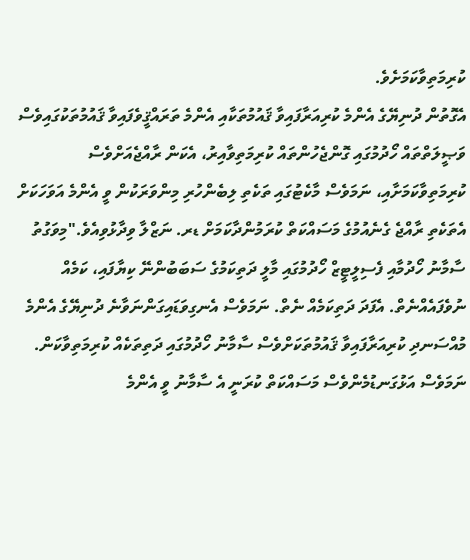ކުރިމަތިވާކަމަށެވެ.
އެގޮތުން ދުނިޔޭގެ އެންމެ ކުރިއަރާފައިވާ ޤައުމުތަކާއި އެންމެ ތަރައްޤީވެފައިވާ ޤައުމުތަކުގައިވެސް ވަޞީލަތްތައް ހޯދުމުގައި ގޮންޖެހުންތައް ކުރިމަތިވާއިރު، އެކަން ރާއްޖެއަށްވެސް ކުރިމަތިވާކަމަށާއި، ނަމަވެސް މާކެޓުގައި ތަކެތި ލިބެންހުރި މިންވަރަކުން ވީ އެންމެ އަވަހަކަށް އެތަކެތި ރާއްޖެ ގެނެއުމުގެ މަސައްކަތް ކުރަމުންދާކަމަށް ޑރ. ނަޒްލާ ވިދާޅުވިއެވެ."މިވަގުތު ސާމާނު ހޯދުމާއި ފެސިލީޓީޒް ހޯދުމުގައި މާލީ ދަތިކަމުގެ ސަބަބުންނޭ ކިޔާފައި، ކަމެއް ނުވެފައެއްނެތް. އެފަދަ ދަތިކަމެއް ނެތް. ނަމަވެސް އެނގިވަޑައިގަންނަވާނެ ދުނިޔޭގެ އެންމެ މުއްސަނދި ކުރިއަރާފައިވާ ޤައުމުތަކަށްވެސް ސާމާނު ހޯދުމުގައި ދަތިތަކެއް ކުރިމަތިވާކަން. ނަމަވެސް އަޅުގަނޑުމެންވެސް މަސައްކަތް ކުރަނީ އެ ސާމާނު ވީ އެންމެ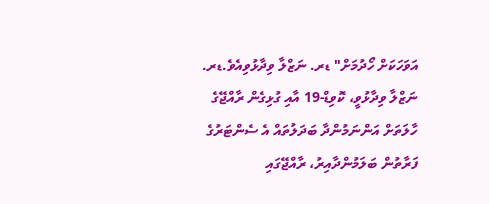އަވަހަކަށް ހޯދުމަށް" ޑރ. ނަޒްލާ ވިދާޅުވިއެވެ.ޑރ. ނަޒްލާ ވިދާޅުވީ، ކޮވިޑް-19 އާއި ގުޅިގެން ރާއްޖޭގެ ހާލަތަށް އަންނަމުންދާ ބަދަލުތައް އެ ސެންޓަރުގެ ފަރާތުން ބަލަމުންދާއިރު، ރާއްޖޭގައި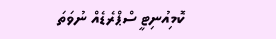ކޮމިއުނިޓީ ސްޕްރެޑެއް ނުވަތަ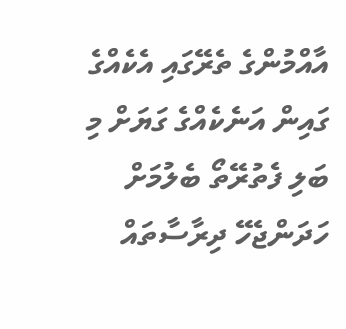އާއްމުންގެ ތެރޭގައި އެކެއްގެ ގައިން އަނެކެއްގެ ގަޔަށް މި ބަލި ފެތުރޭތޯ ބެލުމަށް ހަދަންޖެހޭ ދިރާސާތައް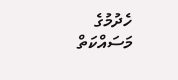ހެދުމުގެ މަސައްކަތް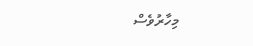މިހާރުވެސް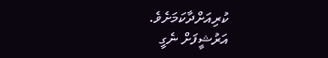ކުރިއަށްދާކަމަށެވެ.
އަރުޝީފަށް ނެގީ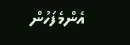އެންމެފަހުން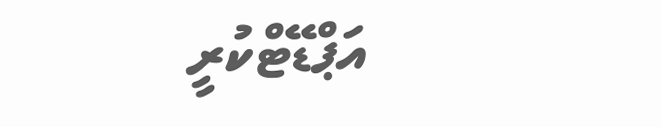އަޕްޑޭޓްކުރީ